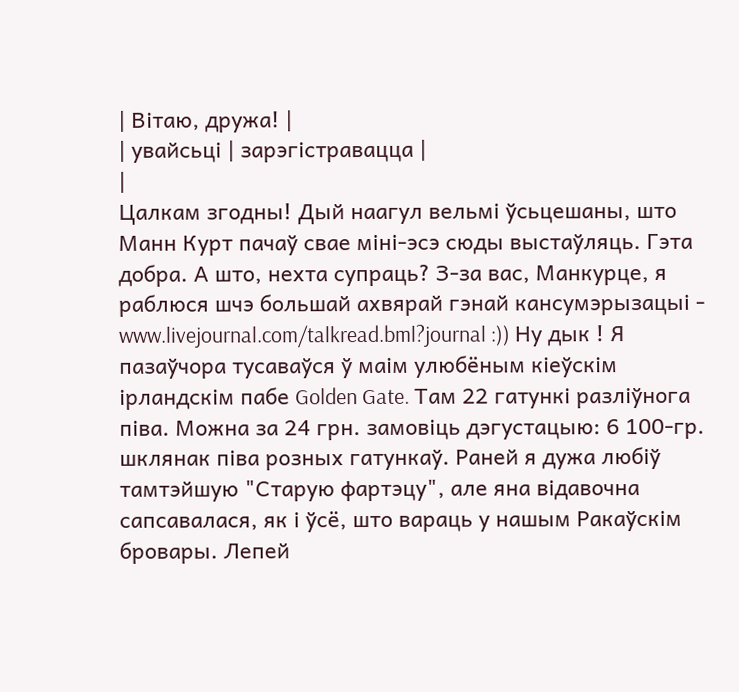| Вiтаю, дружа! |
| увайсьцi | зарэгiстравацца |
|
Цалкам згодны! Дый наагул вельмі ўсьцешаны, што Манн Курт пачаў свае міні-эсэ сюды выстаўляць. Гэта добра. А што, нехта супраць? З-за вас, Манкурце, я раблюся шчэ большай ахвярай гэнай кансумэрызацыі - www.livejournal.com/talkread.bml?journal :)) Ну дык ! Я пазаўчора тусаваўся ў маім улюбёным кіеўскім ірландскім пабе Golden Gate. Там 22 гатункі разліўнога піва. Можна за 24 грн. замовіць дэгустацыю: 6 100-гр. шклянак піва розных гатункаў. Раней я дужа любіў тамтэйшую "Старую фартэцу", але яна відавочна сапсавалася, як і ўсё, што вараць у нашым Ракаўскім бровары. Лепей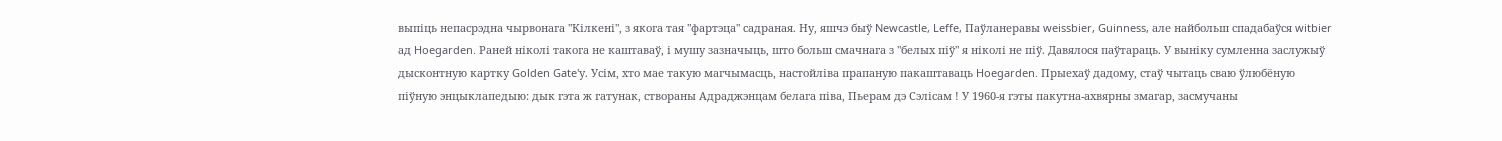выпіць непасрэдна чырвонага "Кілкені", з якога тая "фартэца" садраная. Ну, яшчэ быў Newcastle, Leffe, Паўланеравы weissbier, Guinness, але найбольш спадабаўся witbier ад Hoegarden. Раней ніколі такога не каштаваў, і мушу зазначыць, што больш смачнага з "белых піў" я ніколі не піў. Давялося паўтараць. У выніку сумленна заслужыў дысконтную картку Golden Gate'у. Усім, хто мае такую магчымасць, настойліва прапаную пакаштаваць Hoegarden. Прыехаў дадому, стаў чытаць сваю ўлюбёную піўную энцыклапедыю: дык гэта ж гатунак, створаны Адраджэнцам белага піва, Пьерам дэ Сэлісам ! У 1960-я гэты пакутна-ахвярны змагар, засмучаны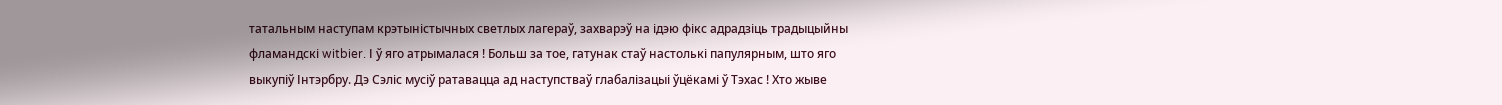татальным наступам крэтыністычных светлых лагераў, захварэў на ідэю фікс адрадзіць традыцыйны фламандскі witbier. І ў яго атрымалася ! Больш за тое, гатунак стаў настолькі папулярным, што яго выкупіў Інтэрбру. Дэ Сэліс мусіў ратавацца ад наступстваў глабалізацыі ўцёкамі ў Тэхас ! Хто жыве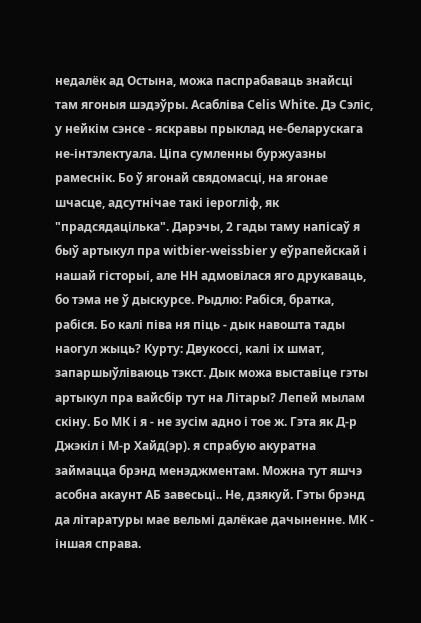недалёк ад Остына, можа паспрабаваць знайсці там ягоныя шэдэўры. Асабліва Celis White. Дэ Сэліс, у нейкім сэнсе - яскравы прыклад не-беларускага не-інтэлектуала. Ціпа сумленны буржуазны рамеснік. Бо ў ягонай свядомасці, на ягонае шчасце, адсутнічае такі іерогліф, як "прадсядацілька". Дарэчы, 2 гады таму напісаў я быў артыкул пра witbier-weissbier у еўрапейскай і нашай гісторыі, але НН адмовілася яго друкаваць, бо тэма не ў дыскурсе. Рыдлю: Рабіся, братка, рабіся. Бо калі піва ня піць - дык навошта тады наогул жыць? Курту: Двукоссі, калі іх шмат, запаршыўліваюць тэкст. Дык можа выставіце гэты артыкул пра вайсбір тут на Літары? Лепей мылам скіну. Бо МК і я - не зусім адно і тое ж. Гэта як Д-р Джэкіл і М-р Хайд(эр). я спрабую акуратна займацца брэнд менэджментам. Можна тут яшчэ асобна акаунт АБ завесьці.. Не, дзякуй. Гэты брэнд да літаратуры мае вельмі далёкае дачыненне. МК - іншая справа.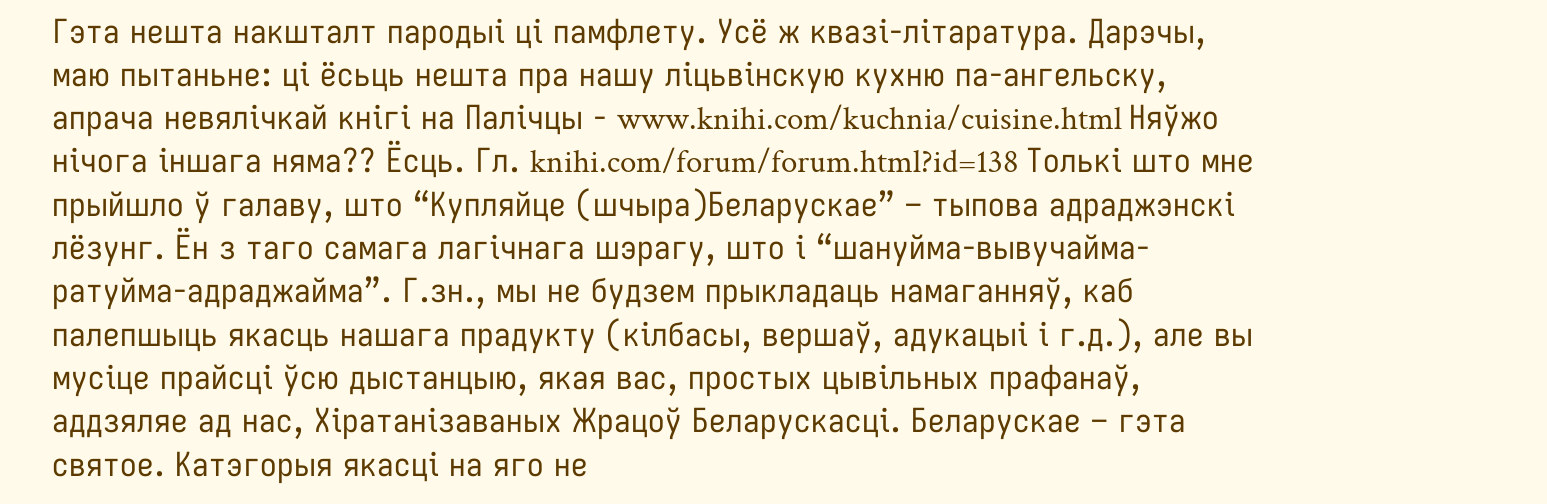Гэта нешта накшталт пародыі ці памфлету. Усё ж квазі-літаратура. Дарэчы, маю пытаньне: ці ёсьць нешта пра нашу ліцьвінскую кухню па-ангельску, апрача невялічкай кнігі на Палічцы - www.knihi.com/kuchnia/cuisine.html Няўжо нічога іншага няма?? Ёсць. Гл. knihi.com/forum/forum.html?id=138 Толькі што мне прыйшло ў галаву, што “Купляйце (шчыра)Беларускае” – тыпова адраджэнскі лёзунг. Ён з таго самага лагічнага шэрагу, што і “шануйма-вывучайма-ратуйма-адраджайма”. Г.зн., мы не будзем прыкладаць намаганняў, каб палепшыць якасць нашага прадукту (кілбасы, вершаў, адукацыі і г.д.), але вы мусіце прайсці ўсю дыстанцыю, якая вас, простых цывільных прафанаў, аддзяляе ад нас, Хіратанізаваных Жрацоў Беларускасці. Беларускае – гэта святое. Катэгорыя якасці на яго не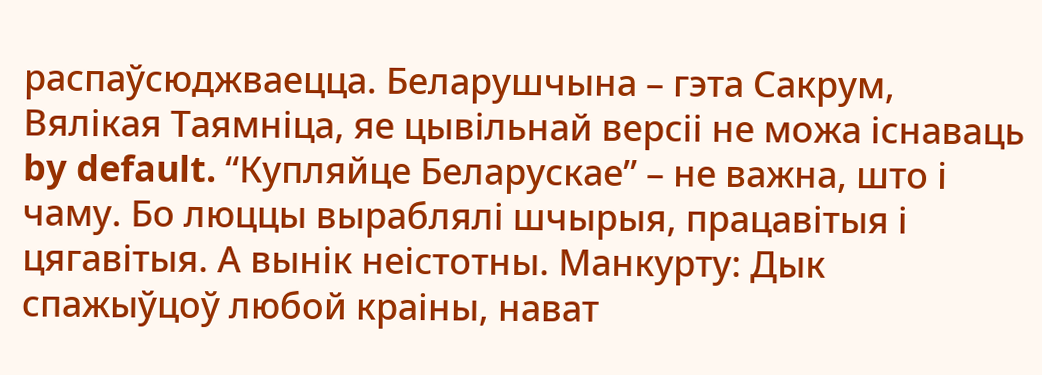распаўсюджваецца. Беларушчына – гэта Сакрум, Вялікая Таямніца, яе цывільнай версіі не можа існаваць by default. “Купляйце Беларускае” – не важна, што і чаму. Бо люццы выраблялі шчырыя, працавітыя і цягавітыя. А вынік неістотны. Манкурту: Дык спажыўцоў любой краіны, нават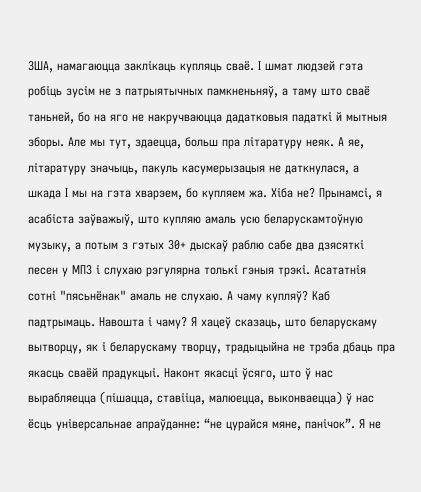ЗША, намагаюцца заклікаць купляць сваё. І шмат людзей гэта робіць зусім не з патрыятычных памкненьняў, а таму што сваё таньней, бо на яго не накручваюцца дадатковыя падаткі й мытныя зборы. Але мы тут, здаецца, больш пра літаратуру неяк. А яе, літаратуру значыць, пакуль касумерызацыя не даткнулася, а шкада І мы на гэта хварэем, бо купляем жа. Хіба не? Прынамсі, я асабіста заўважыў, што купляю амаль усю беларускамтоўную музыку, а потым з гэтых 30+ дыскаў раблю сабе два дзясяткі песен у МП3 і слухаю рэгулярна толькі гэныя трэкі. Асататнія сотні "пясьнёнак" амаль не слухаю. А чаму купляў? Каб падтрымаць. Навошта і чаму? Я хацеў сказаць, што беларускаму вытворцу, як і беларускаму творцу, традыцыйна не трэба дбаць пра якасць сваёй прадукцыі. Наконт якасці ўсяго, што ў нас вырабляецца (пішацца, ставііца, малюецца, выконваецца) ў нас ёсць універсальнае апраўданне: “не цурайся мяне, панічок”. Я не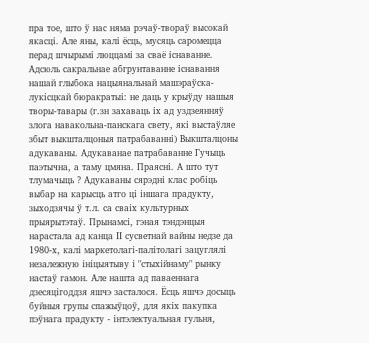пра тое, што ў нас няма рэчаў-твораў высокай якасці. Але яны, калі ёсць, мусяць саромецца перад шчырымі люццамі за сваё існаванне. Адсюль сакральнае абгрунтаванне існавання нашай глыбока нацыянальнай машэраўска-лукісцкай бюракратыі: не даць у крыўду нашыя творы-тавары (г.зн захаваць іх ад уздзеянняў злога навакольна-панскага свету, які выстаўляе збыт выкшталцоныя патрабаванні) Выкшталцоны адукаваны. Адукаванае патрабаванне Гучыць паэтычна, а таму цмяна. Праясні. А што тут тлумачыць ? Адукаваны сярэдні клас робіць выбар на карысць атго ці іншага прадукту, зыходзячы ў т.л. са сваіх культурных прыярытэтаў. Прынамсі, гэная тэндэнцыя нарастала ад канца ІІ сусветнай вайны недзе да 1980-х, калі маркетолагі-палітолагі зацуглялі незалежную ініцыятыву і "стыхійнаму" рынку настаў гамон. Але нашта ад паваеннага дзесяцігоддзя яшчэ засталося. Ёсць яшчэ досыць буйныя групы спажыўцоў, для якіх пакупка пэўнага прадукту - інтэлектуальная гульня,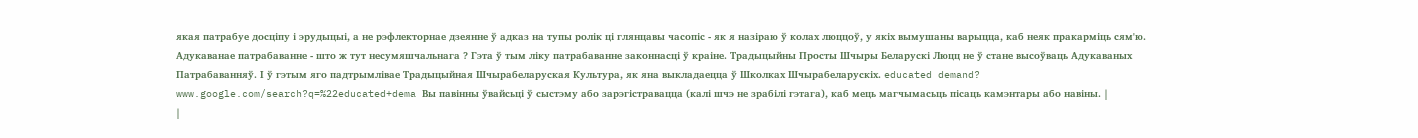якая патрабуе досціпу і эрудыцыі, а не рэфлекторнае дзеянне ў адказ на тупы ролік ці глянцавы часопіс - як я назіраю ў колах люццоў, у якіх вымушаны варыцца, каб неяк пракарміць сям'ю. Адукаванае патрабаванне - што ж тут несумяшчальнага ? Гэта ў тым ліку патрабаванне законнасці ў краіне. Традыцыйны Просты Шчыры Беларускі Люцц не ў стане высоўваць Адукаваных Патрабаванняў. І ў гэтым яго падтрымлівае Традыцыйная Шчырабеларуская Культура, як яна выкладаецца ў Школках Шчырабеларускіх. educated demand? www.google.com/search?q=%22educated+dema Вы павiнны ўвайсьцi ў сыстэму або зарэгiстравацца (калi шчэ не зрабiлi гэтага), каб мець магчымасьць пiсаць камэнтары або навiны. |
|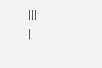|||
|